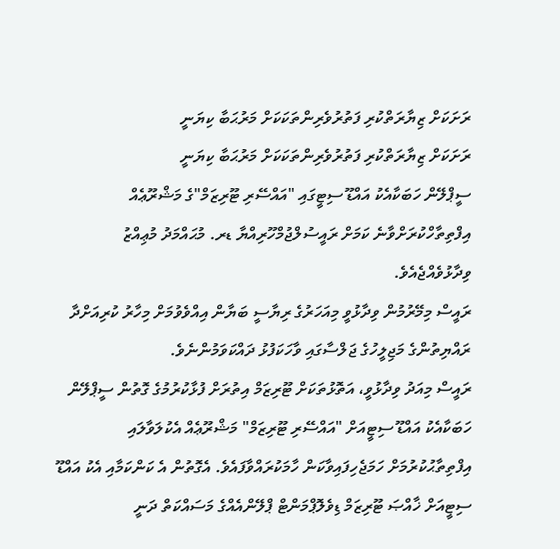ރަށަކަށް ޒިޔާރަތްކުރި ފަތުރުވެރިންތަކަކަށް މަރުޙަބާ ކިޔަނީ
ރަށަކަށް ޒިޔާރަތްކުރި ފަތުރުވެރިންތަކަކަށް މަރުޙަބާ ކިޔަނީ
ސީޕްލޭން ހަބަކާއެކު އައްޑޫ ސިޓީގައި "އައްސޭރި ޓޫރިޒަމް"ގެ މަޝްރޫޢެއް އިފްތިތާހްކުރަށްވާނެ ކަމަށް ރައީސުލްޖުމްހޫރިއްޔާ ޑރ. މުޙައްމަދު މުޢިއްޒު ވިދާޅުވެއްޖެއެވެ.
ރައީސް މިމޭރުމުން ވިދާޅުވީ މިއަހަރުގެ ރިޔާސީ ބަޔާން އިއްވެވުމަށް މިހާރު ކުރިއަށްދާ ރައްޔިތުންގެ މަޖިލީހުގެ ޖަލްސާގައި ވާހަކަފުޅު ދައްކަވަމުންނެވެ.
ރައީސް މިއަދު ވިދާޅުވީ، އަތޮޅުތަކަށް ޓޫރިޒަމް އިތުރަށް ފުޅާކުރުމުގެ ގޮތުން ސީޕްލޭން ހަބަކާއެކު އައްޑޫ ސިޓީއަށް "އައްސޭރި ޓޫރިޒަމް" މަޝްރޫޢެއް އެކުލަވާލައި އިފްތިތާޙުކުރުމަށް ހަމަޖެހިފައިވާކަން ހާމަކުރައްވާފައެވެ. އެގޮތުން އެ ކަންކަމާއި އެކު އައްޑޫ ސިޓީއަށް ޚާއްޞަ ޓޫރިޒަމް ޑިވެލޮޕްމަންޓް ޕްލޭންއެއްގެ މަސައްކަތް ދަނީ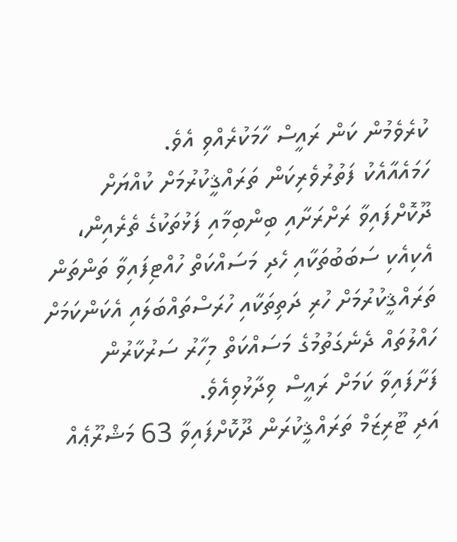ކުރެވެމުން ކަން ރައީސް ހާމަކުރެއްވި އެވެ.
ހަމައެއާއެކު ފަތުރުވެރިކަން ތަރައްޤީކުރުމަށް ކުއްޔަށް ދޫކޮށްފައިވާ ރަށްރަށާއި ބިންބިމާއި ފަޅުތަކުގެ ތެރެއިން، އެކިއެކި ސަބަބުތަކާއި ހެދި މަސައްކަތް ހުއްޓިފައިވާ ތަންތަން ތަރައްޤީކުރުމަށް ހުރި ދަތިތަކާއި ހުރަސްތައްބަލައި އެކަންކަމަށް ހައްލުތައް ދެނެގަތުމުގެ މަސައްކަތް މިހާރު ސަރުކާރުން ފަށާފައިވާ ކަމަށް ރައީސް ވިދާޅުވިއެވެ.
އަދި ޓޫރިޒަމް ތަރައްޤީކުރަން ދޫކޮށްފައިވާ 63 މަޝްރޫޢެއް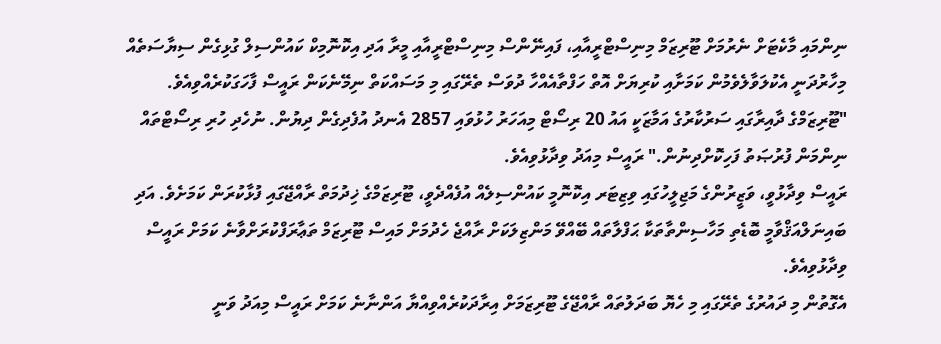ނިންމައި މާކެޓަށް ނެރުމަށް ޓޫރިޒަމް މިނިސްޓްރީއާއި، ފައިނޭންސް މިނިސްޓްރީއާއި މީރާ އަދި އިކޮނޮމިކް ކައުންސިލް ގުޅިގެން ސިޔާސަތެއް މިހާރުދަނީ އެކުލަވާލެވެމުން ކަމަށާއި ކުރިޔަށް އޮތް ހަފްތާއެއްހާ ދުވަސް ތެރޭގައި މި މަސައްކަތް ނިމޭނެކަން ރައީސް ފާހަގަކުރެއްވިއެވެ.
"ޓޫރިޒަމްގެ ދާއިރާގައި ސަރުކާރުގެ އަމާޒަކީ އައު 20 ރިސޯޓް މިއަހަރު ހުޅުވައި 2857 އެނދު އުފެދިގެން ދިޔުން. ނުހެދި ހުރި ރިސޯޓްތައް ނިންމަން ފުރުޞަތު ފަހިކޮށްދިނުން." ރައީސް މިއަދު ވިދާޅުވިއެވެ.
ރައީސް ވިދާޅުވީ، ވަޒީރުންގެ މަޖިލީހުގައި ވިޒިޓަރ އިކޮނޮމީ ކައުންސިލެއް އުފެއްދެވީ، ޓޫރިޒަމްގެ ޚިދުމަތް ރާއްޖޭގައި ފުޅާކުރަން ކަމަށެވެ. އަދި ބައިނަލްއަޤްވާމީ ބޮޑެތި މަހާސިންތާތަކާ ޙަފްލާތައް ބޭއްވޭ މަންޒިލަކަށް ރާއްޖެ ހެދުމަށް މައިސް ޓޫރިޒަމް ތަޢާރަފްކުރަށްވާނެ ކަމަށް ރައީސް ވިދާޅުވިއެވެ.
އެގޮތުން މި ދައުރުގެ ތެރޭގައި މި ހެޔޮ ބަދަލުތައް ރާއްޖޭގެ ޓޫރިޒަމަށް އިރާދަކުރެއްވިއްޔާ އަންނާނެ ކަމަށް ރައީސް މިއަދު ވަނީ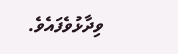ވިދާޅުވެފައެވެ.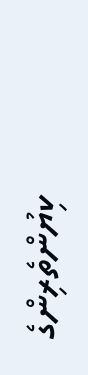ކިޔުންތެރިންގެ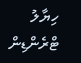ހިޔާލު
ޓްރެންޑިން